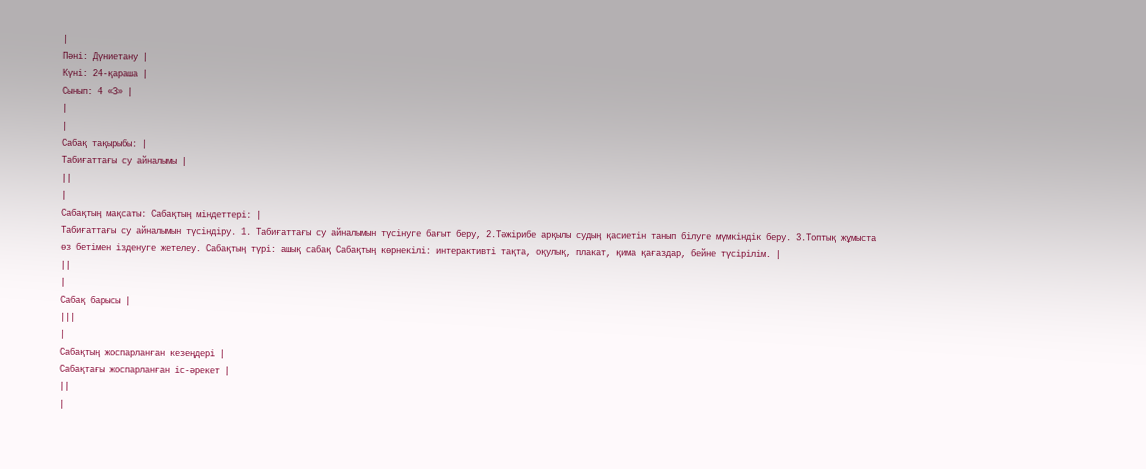|
Пәні: Дүниетану |
Күні: 24-қараша |
Сынып: 4 «З» |
|
|
Сабақ тақырыбы: |
Табиғаттағы су айналымы |
||
|
Сабақтың мақсаты: Сабақтың міндеттері: |
Табиғаттағы су айналымын түсіндіру. 1. Табиғаттағы су айналымын түсінуге бағыт беру, 2.Тәжірибе арқылы судың қасиетін танып білуге мүмкіндік беру. 3.Топтық жұмыста өз бетімен ізденуге жетелеу. Сабақтың түрі: ашық сабақ Сабақтың көрнекілі: интерактивті тақта, оқулық, плакат, қима қағаздар, бейне түсірілім. |
||
|
Сабақ барысы |
|||
|
Сабақтың жоспарланған кезеңдері |
Сабақтағы жоспарланған іс-әрекет |
||
|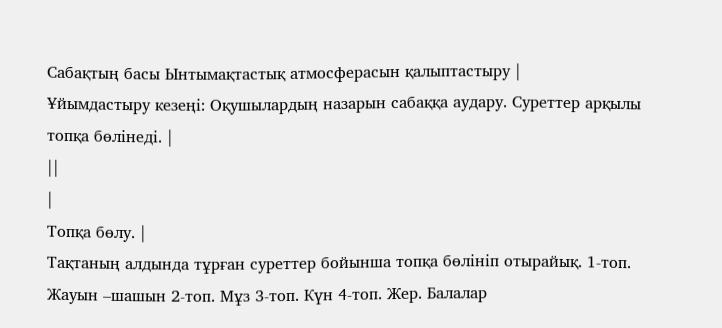Сабақтың басы Ынтымақтастық атмосферасын қалыптастыру |
Ұйымдастыру кезеңі: Оқушылардың назарын сабаққа аудару. Суреттер арқылы топқа бөлінеді. |
||
|
Топқа бөлу. |
Тақтаның алдында тұрған суреттер бойынша топқа бөлініп отырайық. 1-топ. Жауын –шашын 2-топ. Мұз 3-топ. Күн 4-топ. Жер. Балалар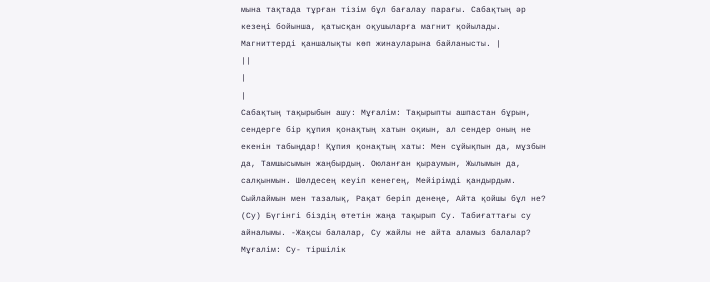мына тақтада тұрған тізім бұл бағалау парағы. Сабақтың әр кезеңі бойынша, қатысқан оқушыларға магнит қойылады. Магниттерді қаншалықты көп жинауларына байланысты. |
||
|
|
Сабақтың тақырыбын ашу: Мұғалім: Тақырыпты ашпастан бұрын, сендерге бір құпия қонақтың хатын оқиын, ал сендер оның не екенін табыңдар! Құпия қонақтың хаты: Мен сұйықпын да, мұзбын да, Тамшысымын жаңбырдың. Оюланған қыраумын, Жылымын да, салқынмын. Шөлдесең кеуіп кенегең, Мейірімді қандырдым. Сыйлаймын мен тазалық, Рақат беріп денеңе, Айта қойшы бұл не? (Су) Бүгінгі біздің өтетін жаңа тақырып Су. Табиғаттағы су айналымы. -Жақсы балалар, Су жайлы не айта аламыз балалар? Мұғалім: Су- тіршілік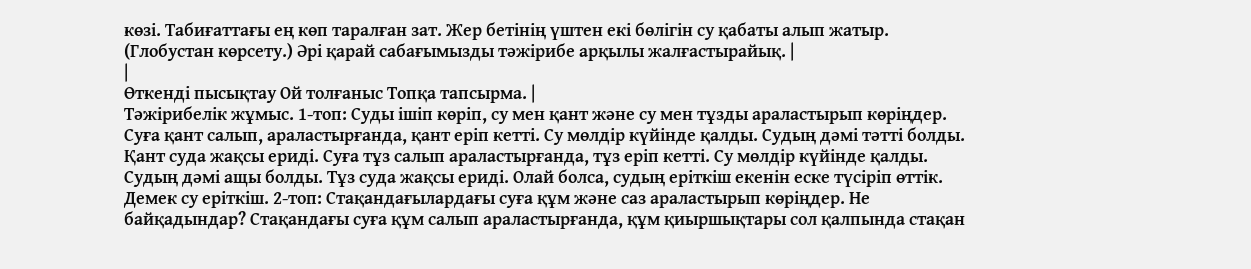көзі. Табиғаттағы ең көп таралған зат. Жер бетінің үштен екі бөлігін су қабаты алып жатыр. (Глобустан көрсету.) Әрі қарай сабағымызды тәжірибе арқылы жалғастырайық. |
|
Өткенді пысықтау Ой толғаныс Топқа тапсырма. |
Тәжірибелік жұмыс. 1-топ: Суды ішіп көріп, су мен қант және су мен тұзды араластырып көріңдер. Суға қант салып, араластырғанда, қант еріп кетті. Су мөлдір күйінде қалды. Судың дәмі тәтті болды. Қант суда жақсы ериді. Суға тұз салып араластырғанда, тұз еріп кетті. Су мөлдір күйінде қалды. Судың дәмі ащы болды. Тұз суда жақсы ериді. Олай болса, судың еріткіш екенін еске түсіріп өттік. Демек су еріткіш. 2-топ: Стақандағылардағы суға құм және саз араластырып көріңдер. Не байқадындар? Стақандағы суға құм салып араластырғанда, құм қиыршықтары сол қалпында стақан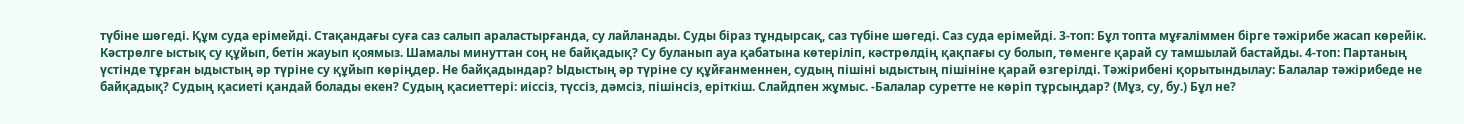түбіне шөгеді. Құм суда ерімейді. Стақандағы суға саз салып араластырғанда, су лайланады. Суды біраз тұндырсақ, саз түбіне шөгеді. Саз суда ерімейді. 3-топ: Бұл топта мұғаліммен бірге тәжірибе жасап көрейік. Кәстрөлге ыстық су құйып, бетін жауып қоямыз. Шамалы минуттан соң не байқадық? Су буланып ауа қабатына көтеріліп, кәстрөлдің қақпағы су болып, төменге қарай су тамшылай бастайды. 4-топ: Партаның үстінде тұрған ыдыстың әр түріне су құйып көріңдер. Не байқадындар? Ыдыстың әр түріне су құйғанменнен, судың пішіні ыдыстың пішініне қарай өзгерілді. Тәжірибені қорытындылау: Балалар тәжірибеде не байқадық? Судың қасиеті қандай болады екен? Судың қасиеттері: иіссіз, түссіз, дәмсіз, пішінсіз, еріткіш. Слайдпен жұмыс. -Балалар суретте не көріп тұрсыңдар? (Мұз, су, бу.) Бұл не?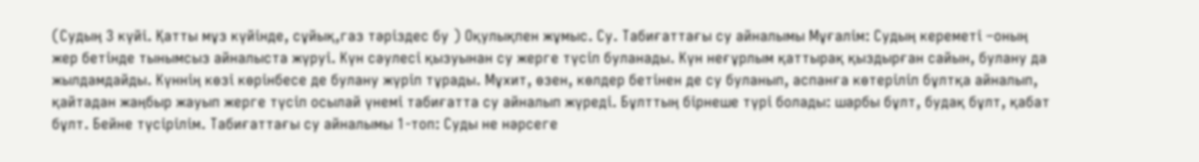(Судың 3 күйі. Қатты мұз күйінде, сұйық,газ тәріздес бу ) Оқулықпен жұмыс. Су. Табиғаттағы су айналымы Мұғалім: Судың кереметі –оның жер бетінде тынымсыз айналыста жүруі. Күн сәулесі қызуынан су жерге түсіп буланады. Күн неғұрлым қаттырақ қыздырған сайын, булану да жылдамдайды. Күннің көзі көрінбесе де булану жүріп тұрады. Мұхит, өзен, көлдер бетінен де су буланып, аспанға көтеріліп бұлтқа айналып, қайтадан жаңбыр жауып жерге түсіп осылай үнемі табиғатта су айналып жүреді. Бұлттың бірнеше түрі болады: шарбы бұлт, будақ бұлт, қабат бұлт. Бейне түсірілім. Табиғаттағы су айналымы 1-топ: Суды не нәрсеге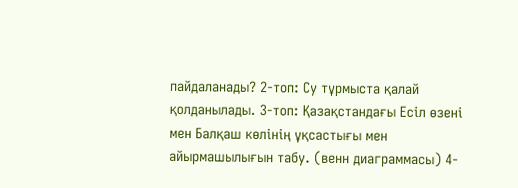пайдаланады? 2-топ: Су тұрмыста қалай қолданылады. 3-топ: Қазақстандағы Есіл өзені мен Балқаш көлінің ұқсастығы мен айырмашылығын табу. (венн диаграммасы) 4-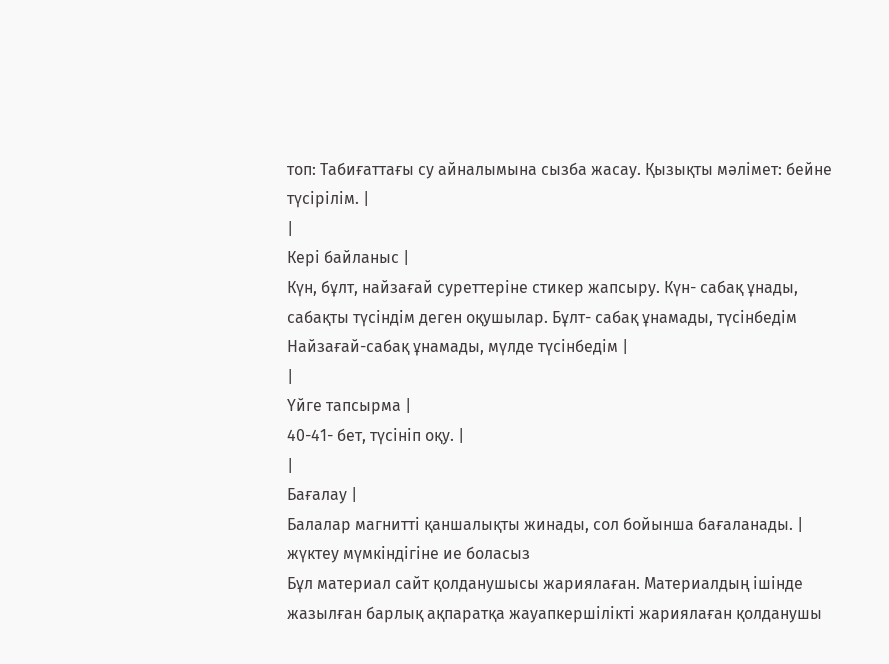топ: Табиғаттағы су айналымына сызба жасау. Қызықты мәлімет: бейне түсірілім. |
|
Кері байланыс |
Күн, бұлт, найзағай суреттеріне стикер жапсыру. Күн- сабақ ұнады, сабақты түсіндім деген оқушылар. Бұлт- сабақ ұнамады, түсінбедім Найзағай-сабақ ұнамады, мүлде түсінбедім |
|
Үйге тапсырма |
40-41- бет, түсініп оқу. |
|
Бағалау |
Балалар магнитті қаншалықты жинады, сол бойынша бағаланады. |
жүктеу мүмкіндігіне ие боласыз
Бұл материал сайт қолданушысы жариялаған. Материалдың ішінде жазылған барлық ақпаратқа жауапкершілікті жариялаған қолданушы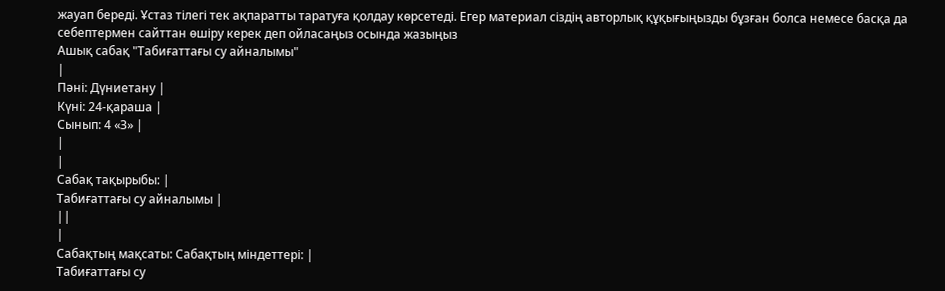жауап береді. Ұстаз тілегі тек ақпаратты таратуға қолдау көрсетеді. Егер материал сіздің авторлық құқығыңызды бұзған болса немесе басқа да себептермен сайттан өшіру керек деп ойласаңыз осында жазыңыз
Ашық сабақ "Табиғаттағы су айналымы"
|
Пәні: Дүниетану |
Күні: 24-қараша |
Сынып: 4 «З» |
|
|
Сабақ тақырыбы: |
Табиғаттағы су айналымы |
||
|
Сабақтың мақсаты: Сабақтың міндеттері: |
Табиғаттағы су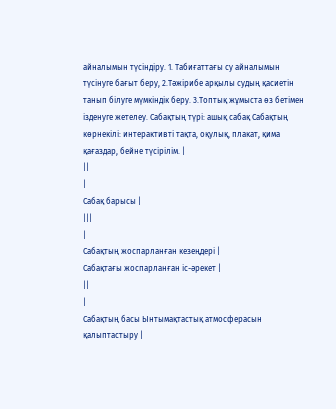айналымын түсіндіру. 1. Табиғаттағы су айналымын түсінуге бағыт беру, 2.Тәжірибе арқылы судың қасиетін танып білуге мүмкіндік беру. 3.Топтық жұмыста өз бетімен ізденуге жетелеу. Сабақтың түрі: ашық сабақ Сабақтың көрнекілі: интерактивті тақта, оқулық, плакат, қима қағаздар, бейне түсірілім. |
||
|
Сабақ барысы |
|||
|
Сабақтың жоспарланған кезеңдері |
Сабақтағы жоспарланған іс-әрекет |
||
|
Сабақтың басы Ынтымақтастық атмосферасын қалыптастыру |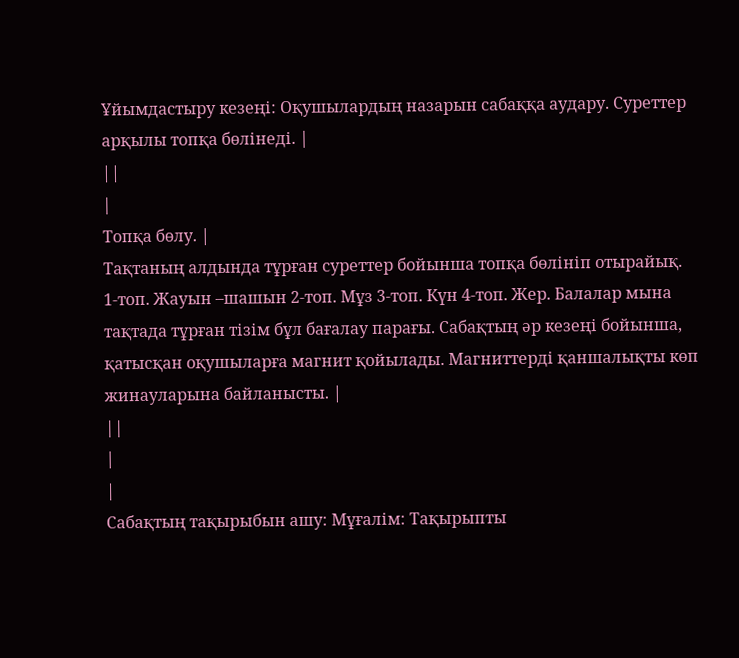Ұйымдастыру кезеңі: Оқушылардың назарын сабаққа аудару. Суреттер арқылы топқа бөлінеді. |
||
|
Топқа бөлу. |
Тақтаның алдында тұрған суреттер бойынша топқа бөлініп отырайық. 1-топ. Жауын –шашын 2-топ. Мұз 3-топ. Күн 4-топ. Жер. Балалар мына тақтада тұрған тізім бұл бағалау парағы. Сабақтың әр кезеңі бойынша, қатысқан оқушыларға магнит қойылады. Магниттерді қаншалықты көп жинауларына байланысты. |
||
|
|
Сабақтың тақырыбын ашу: Мұғалім: Тақырыпты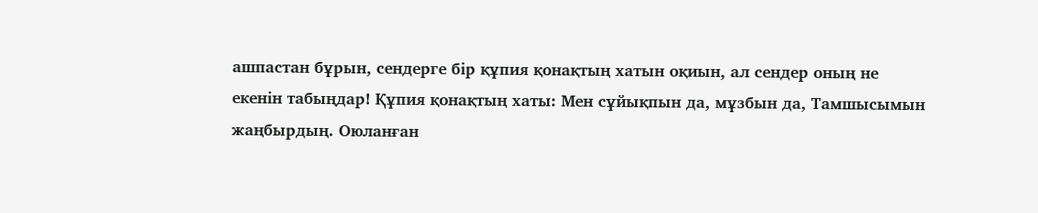ашпастан бұрын, сендерге бір құпия қонақтың хатын оқиын, ал сендер оның не екенін табыңдар! Құпия қонақтың хаты: Мен сұйықпын да, мұзбын да, Тамшысымын жаңбырдың. Оюланған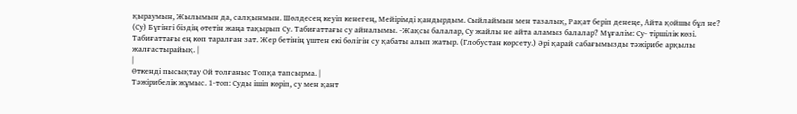қыраумын, Жылымын да, салқынмын. Шөлдесең кеуіп кенегең, Мейірімді қандырдым. Сыйлаймын мен тазалық, Рақат беріп денеңе, Айта қойшы бұл не? (Су) Бүгінгі біздің өтетін жаңа тақырып Су. Табиғаттағы су айналымы. -Жақсы балалар, Су жайлы не айта аламыз балалар? Мұғалім: Су- тіршілік көзі. Табиғаттағы ең көп таралған зат. Жер бетінің үштен екі бөлігін су қабаты алып жатыр. (Глобустан көрсету.) Әрі қарай сабағымызды тәжірибе арқылы жалғастырайық. |
|
Өткенді пысықтау Ой толғаныс Топқа тапсырма. |
Тәжірибелік жұмыс. 1-топ: Суды ішіп көріп, су мен қант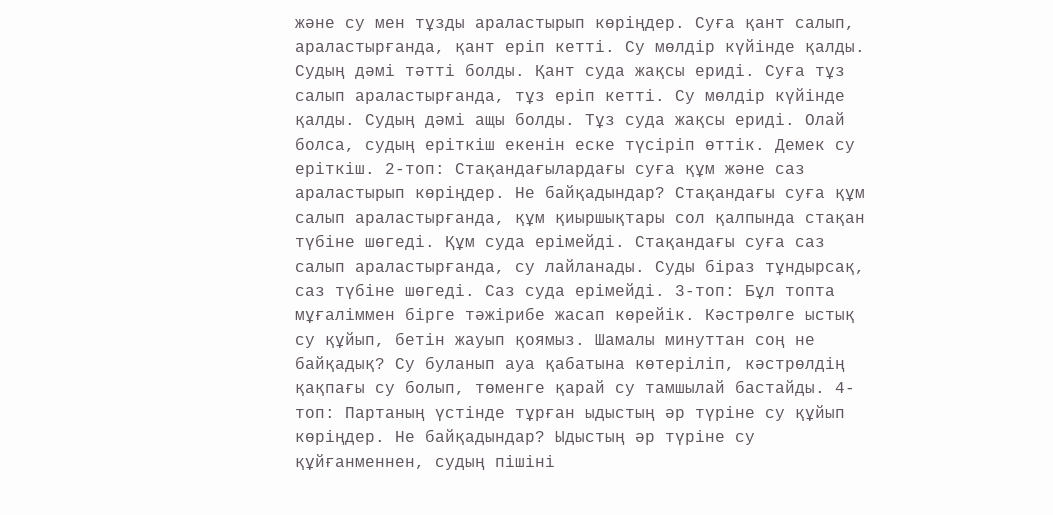және су мен тұзды араластырып көріңдер. Суға қант салып, араластырғанда, қант еріп кетті. Су мөлдір күйінде қалды. Судың дәмі тәтті болды. Қант суда жақсы ериді. Суға тұз салып араластырғанда, тұз еріп кетті. Су мөлдір күйінде қалды. Судың дәмі ащы болды. Тұз суда жақсы ериді. Олай болса, судың еріткіш екенін еске түсіріп өттік. Демек су еріткіш. 2-топ: Стақандағылардағы суға құм және саз араластырып көріңдер. Не байқадындар? Стақандағы суға құм салып араластырғанда, құм қиыршықтары сол қалпында стақан түбіне шөгеді. Құм суда ерімейді. Стақандағы суға саз салып араластырғанда, су лайланады. Суды біраз тұндырсақ, саз түбіне шөгеді. Саз суда ерімейді. 3-топ: Бұл топта мұғаліммен бірге тәжірибе жасап көрейік. Кәстрөлге ыстық су құйып, бетін жауып қоямыз. Шамалы минуттан соң не байқадық? Су буланып ауа қабатына көтеріліп, кәстрөлдің қақпағы су болып, төменге қарай су тамшылай бастайды. 4-топ: Партаның үстінде тұрған ыдыстың әр түріне су құйып көріңдер. Не байқадындар? Ыдыстың әр түріне су құйғанменнен, судың пішіні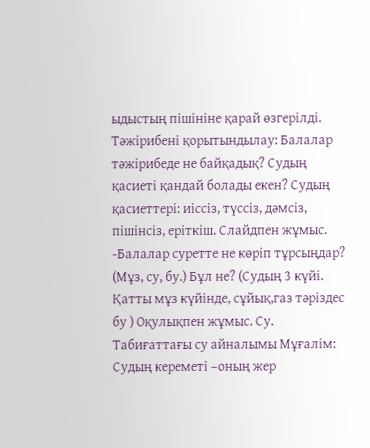ыдыстың пішініне қарай өзгерілді. Тәжірибені қорытындылау: Балалар тәжірибеде не байқадық? Судың қасиеті қандай болады екен? Судың қасиеттері: иіссіз, түссіз, дәмсіз, пішінсіз, еріткіш. Слайдпен жұмыс. -Балалар суретте не көріп тұрсыңдар? (Мұз, су, бу.) Бұл не? (Судың 3 күйі. Қатты мұз күйінде, сұйық,газ тәріздес бу ) Оқулықпен жұмыс. Су. Табиғаттағы су айналымы Мұғалім: Судың кереметі –оның жер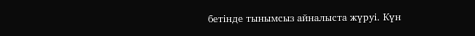бетінде тынымсыз айналыста жүруі. Күн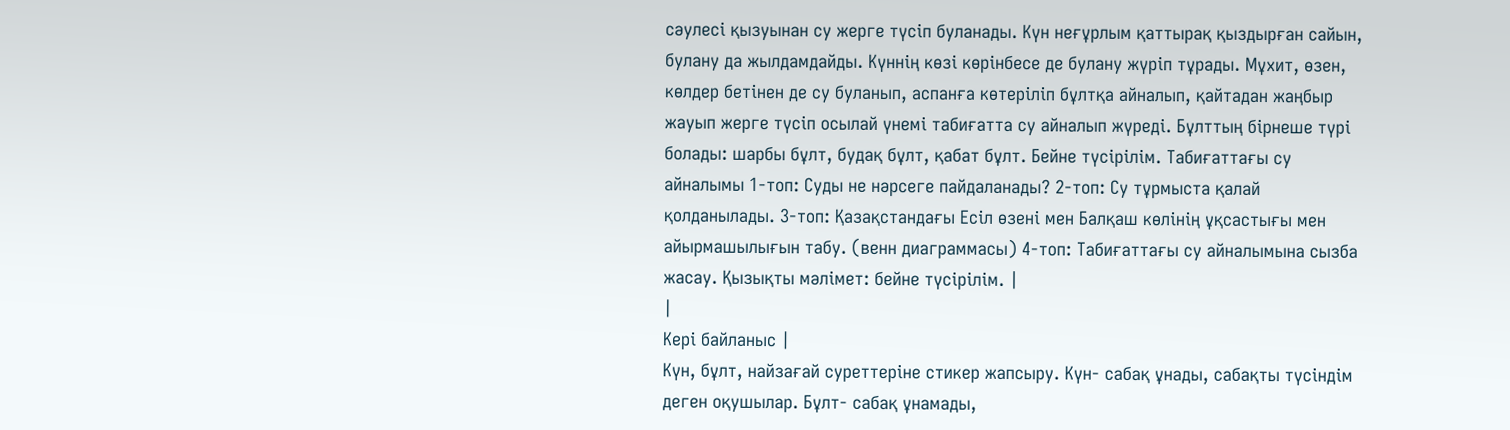сәулесі қызуынан су жерге түсіп буланады. Күн неғұрлым қаттырақ қыздырған сайын, булану да жылдамдайды. Күннің көзі көрінбесе де булану жүріп тұрады. Мұхит, өзен, көлдер бетінен де су буланып, аспанға көтеріліп бұлтқа айналып, қайтадан жаңбыр жауып жерге түсіп осылай үнемі табиғатта су айналып жүреді. Бұлттың бірнеше түрі болады: шарбы бұлт, будақ бұлт, қабат бұлт. Бейне түсірілім. Табиғаттағы су айналымы 1-топ: Суды не нәрсеге пайдаланады? 2-топ: Су тұрмыста қалай қолданылады. 3-топ: Қазақстандағы Есіл өзені мен Балқаш көлінің ұқсастығы мен айырмашылығын табу. (венн диаграммасы) 4-топ: Табиғаттағы су айналымына сызба жасау. Қызықты мәлімет: бейне түсірілім. |
|
Кері байланыс |
Күн, бұлт, найзағай суреттеріне стикер жапсыру. Күн- сабақ ұнады, сабақты түсіндім деген оқушылар. Бұлт- сабақ ұнамады,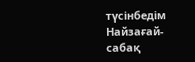түсінбедім Найзағай-сабақ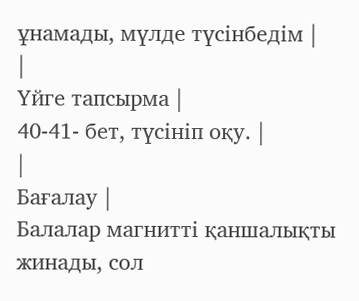ұнамады, мүлде түсінбедім |
|
Үйге тапсырма |
40-41- бет, түсініп оқу. |
|
Бағалау |
Балалар магнитті қаншалықты жинады, сол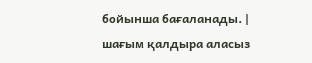бойынша бағаланады. |
шағым қалдыра аласыз